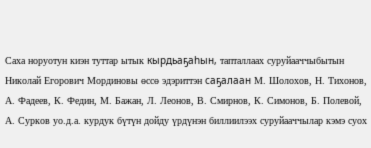Саха норуотун киэн туттар ытык кырдьаҕаһын, тапталлаах суруйааччыбытын Николай Егорович Мординовы өссө эдэриттэн саҕалаан М. Шолохов, Н. Тихонов, А. Фадеев, К. Федин, М. Бажан, Л. Леонов, В. Смирнов, К. Симонов, Б. Полевой, А. Сурков уо.д.а. курдук бүтүн дойду үрдүнэн биллиилээх суруйааччылар кэмэ суох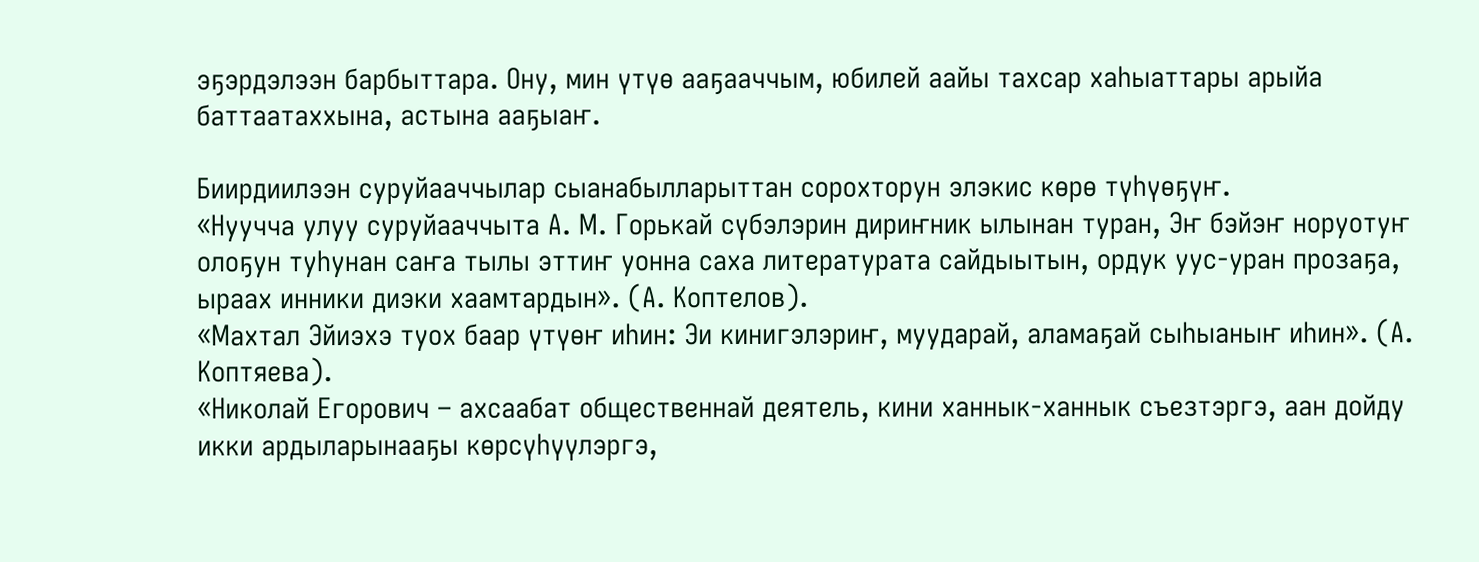эҕэрдэлээн барбыттара. Ону, мин үтүө ааҕааччым, юбилей аайы тахсар хаһыаттары арыйа баттаатаххына, астына ааҕыаҥ.

Биирдиилээн суруйааччылар сыанабылларыттан сорохторун элэкис көрө түһүөҕүҥ.
«Нуучча улуу суруйааччыта А. М. Горькай сүбэлэрин дириҥник ылынан туран, Эҥ бэйэҥ норуотуҥ олоҕун туһунан саҥа тылы эттиҥ уонна саха литературата сайдыытын, ордук уус-уран прозаҕа, ыраах инники диэки хаамтардын». (А. Коптелов).
«Махтал Эйиэхэ туох баар үтүөҥ иһин: Эи кинигэлэриҥ, муударай, аламаҕай сыһыаныҥ иһин». (А. Коптяева).
«Николай Егорович – ахсаабат общественнай деятель, кини ханнык-ханнык съезтэргэ, аан дойду икки ардыларынааҕы көрсүһүүлэргэ,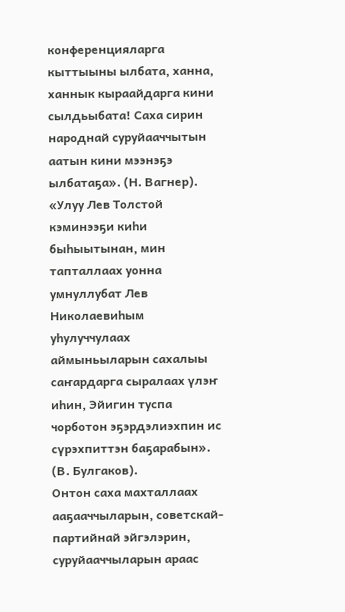конференцияларга кыттыыны ылбата, ханна, ханнык кыраайдарга кини сылдьыбата! Саха сирин народнай суруйааччытын аатын кини мээнэҕэ ылбатаҕа». (Н. Вагнер).
«Улуу Лев Толстой кэминээҕи киһи быһыытынан, мин тапталлаах уонна умнуллубат Лев Николаевиһым уһулуччулаах аймыньыларын сахалыы саҥардарга сыралаах үлэҥ иһин, Эйигин туспа чорботон эҕэрдэлиэхпин ис сүрэхпиттэн баҕарабын». (В. Булгаков).
Онтон саха махталлаах ааҕааччыларын, советскай-партийнай эйгэлэрин, суруйааччыларын араас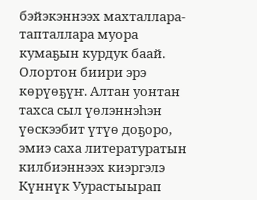бэйэкэннээх махталлара-тапталлара муора кумаҕын курдук баай. Олортон биири эрэ көрүөҕүҥ. Алтан уонтан тахса сыл үөлэннэһэн үөскээбит үтүө доҕоро, эмиэ саха литературатын килбиэннээх киэргэлэ Күннүк Уурастыырап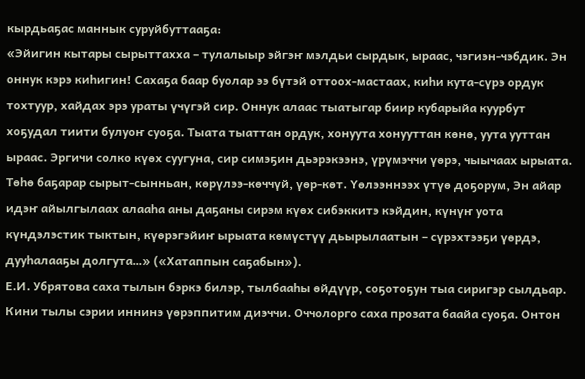кырдьаҕас маннык суруйбуттааҕа:
«Эйигин кытары сырыттахха – тулалыыр эйгэҥ мэлдьи сырдык, ыраас, чэгиэн-чэбдик. Эн оннук кэрэ киһигин! Сахаҕа баар буолар ээ бүтэй оттоох-мастаax, киһи кута-сүрэ ордук тохтуур, хайдах эрэ ураты үчүгэй сир. Оннук алаас тыатыгар биир кубарыйа куурбут хоҕудал тиити булуоҥ суоҕа. Тыата тыаттан ордук, хонуута хонууттан көнө, уута ууттан ыраас. Эргичи солко күөх суугуна, сир симэҕин дьэрэкээнэ, үрүмэччи үөрэ, чыычаах ырыата. Төһө баҕарар сырыт-сынньан, көрүлээ-көччүй, үөр-көт. Үөлээннээх үтүө доҕорум, Эн айар идэҥ айылгылаах алааһа аны даҕаны сирэм күөх сибэккитэ кэйдин, күнүҥ уота күндэлэстик тыктын, күөрэгэйиҥ ырыата көмүстүү дьырылаатын – сүрэхтээҕи үөрдэ, дууһалааҕы долгута…» («Хатаппын саҕабын»).
Е.И. Убрятова саха тылын бэркэ билэр, тылбааһы өйдүүр, соҕотоҕун тыа сиригэр сылдьар. Кини тылы сэрии иннинэ үөрэппитим диэччи. Оччолорго саха прозата баайа суоҕа. Онтон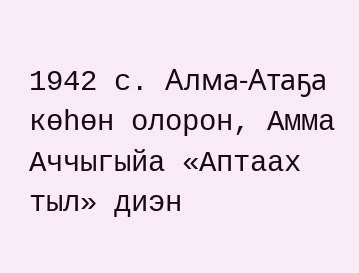1942 с. Алма-Атаҕа көһөн олорон, Амма Аччыгыйа «Аптаах тыл» диэн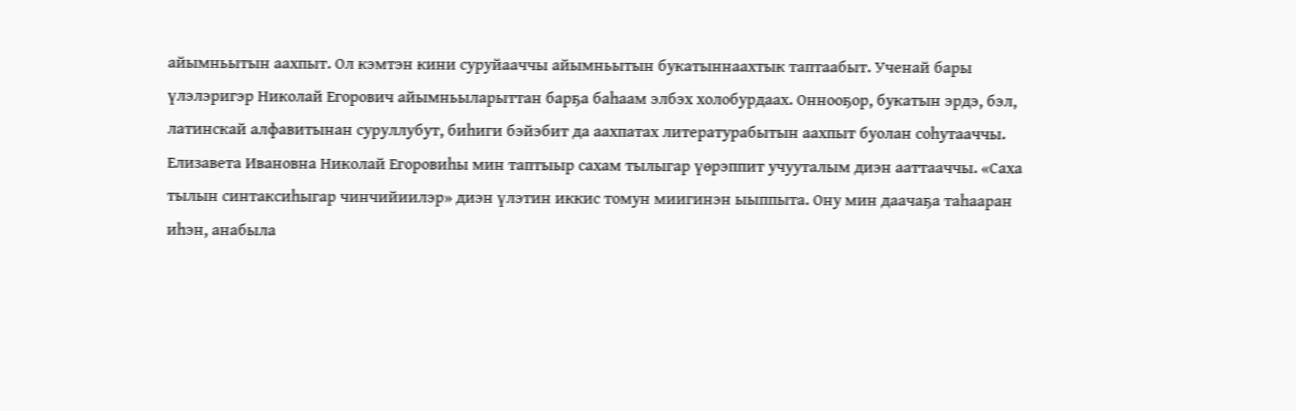айымньытын аахпыт. Ол кэмтэн кини суруйааччы айымньытын букатыннаахтык таптаабыт. Ученай бары үлэлэригэр Николай Егорович айымньыларыттан барҕа баһаам элбэх холобурдаах. Оннооҕор, букатын эрдэ, бэл, латинскай алфавитынан суруллубут, биһиги бэйэбит да аахпатах литературабытын аахпыт буолан соһутааччы. Елизавета Ивановна Николай Егоровиһы мин таптыыр сахам тылыгар үөрэппит учууталым диэн ааттааччы. «Саха тылын синтаксиһыгар чинчийиилэр» диэн үлэтин иккис томун миигинэн ыыппыта. Ону мин даачаҕа таһааран иһэн, анабыла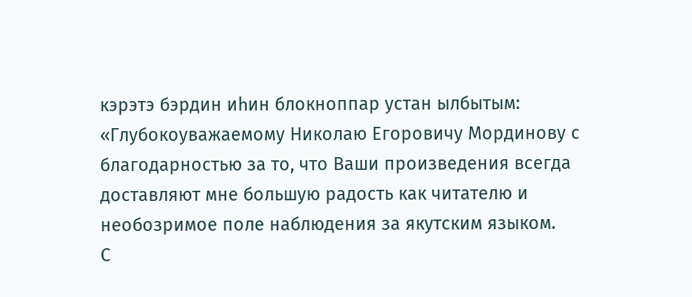кэрэтэ бэрдин иһин блокноппар устан ылбытым: «Глубокоуважаемому Николаю Егоровичу Мординову с благодарностью за то, что Ваши произведения всегда доставляют мне большую радость как читателю и необозримое поле наблюдения за якутским языком.
С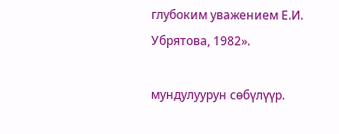глубоким уважением Е.И. Убрятова, 1982».

мундулуурун сөбүлүүр.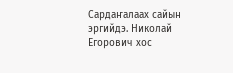Сардаҥалаах сайын эргийдэ. Николай Егорович хос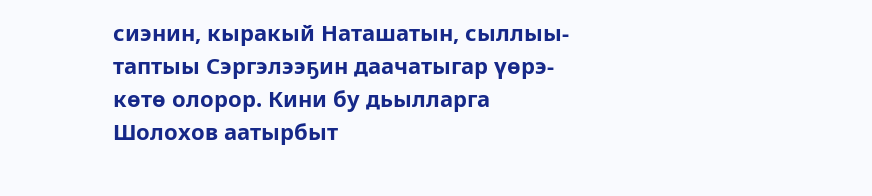сиэнин, кыракый Наташатын, сыллыы-таптыы Сэргэлээҕин даачатыгар үөрэ-көтө олорор. Кини бу дьылларга Шолохов аатырбыт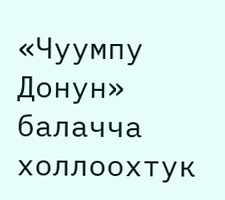«Чуумпу Донун» балачча холлоохтук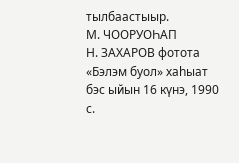тылбаастыыр.
М. ЧООРУОҺАП
Н. ЗАХАРОВ фотота
«Бэлэм буол» хаһыат бэс ыйын 16 күнэ, 1990 с.